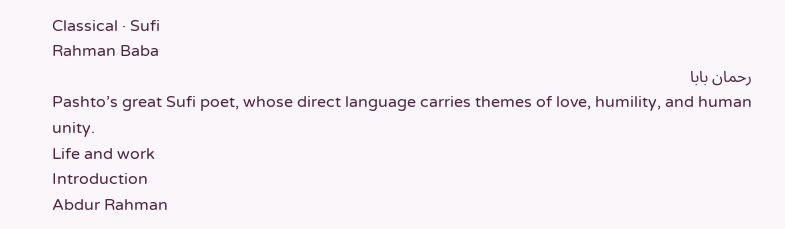Classical · Sufi
Rahman Baba
رحمان بابا
Pashto’s great Sufi poet, whose direct language carries themes of love, humility, and human unity.
Life and work
Introduction
Abdur Rahman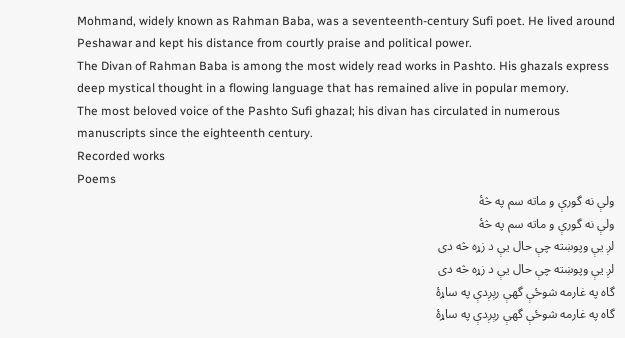Mohmand, widely known as Rahman Baba, was a seventeenth-century Sufi poet. He lived around Peshawar and kept his distance from courtly praise and political power.
The Divan of Rahman Baba is among the most widely read works in Pashto. His ghazals express deep mystical thought in a flowing language that has remained alive in popular memory.
The most beloved voice of the Pashto Sufi ghazal; his divan has circulated in numerous manuscripts since the eighteenth century.
Recorded works
Poems
ولې نه گورې و ماته سم په څۀ
ولې نه گورې و ماته سم په څۀ
لږ يې وپوښته چې حال يې د زړه څه دی
لږ يې وپوښته چې حال يې د زړه څه دی
گاه په غارمه شوځې گهې رېږدې په ساړۀ
گاه په غارمه شوځې گهې رېږدې په ساړۀ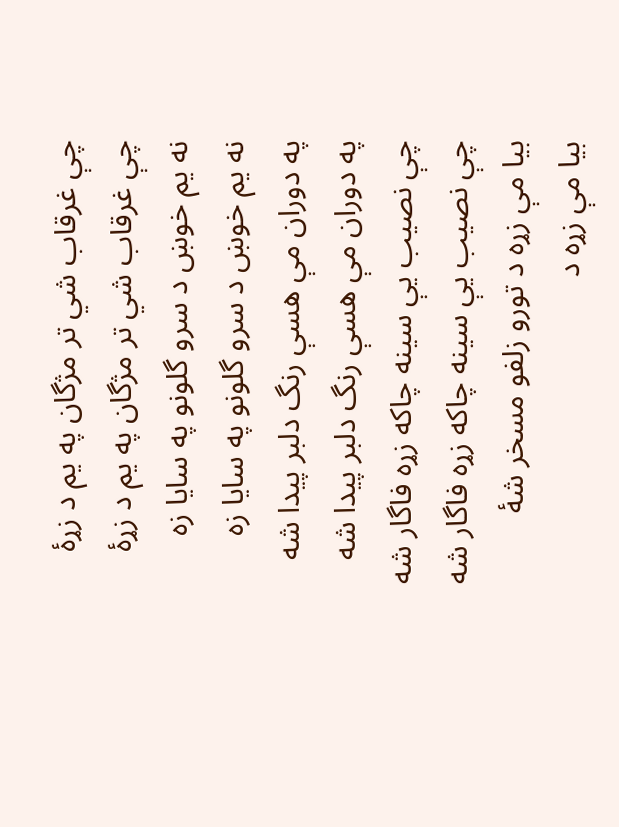چې غرقاب شي تر مژگان په يم د زړۀ
چې غرقاب شي تر مژگان په يم د زړۀ
نه يم خوښ د سرو گلونو په سايا زه
نه يم خوښ د سرو گلونو په سايا زه
په دوران مې هسې رنگ دلبر پيدا شه
په دوران مې هسې رنگ دلبر پيدا شه
چې نصيب يې سينه چاکه زړه فاگار شه
چې نصيب يې سينه چاکه زړه فاگار شه
بيا مې زړه د تورو زلفو مسخر شۀ
بيا مې زړه د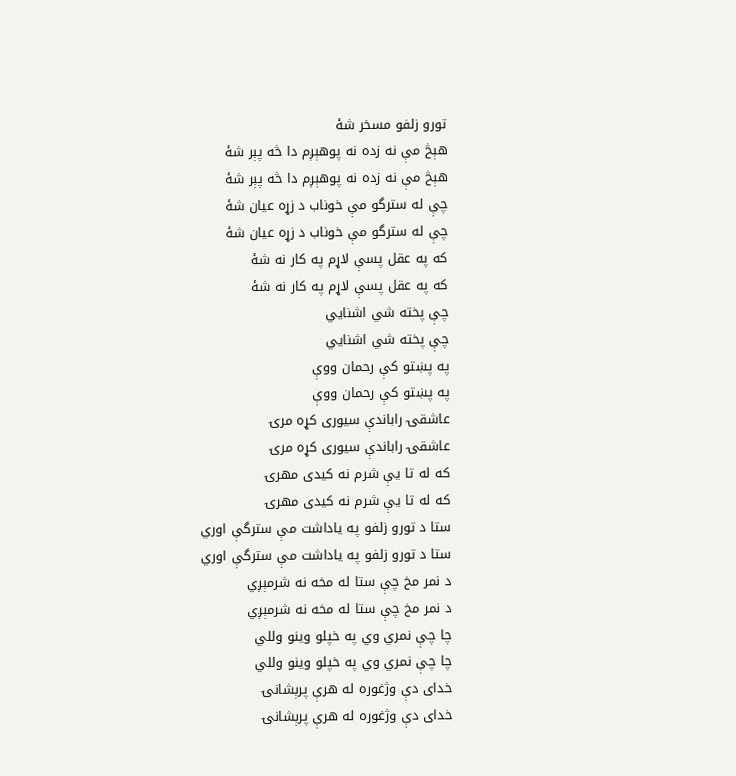تورو زلفو مسخر شۀ
هېڅ مې نه زده نه پوهېږم دا څه پېر شۀ
هېڅ مې نه زده نه پوهېږم دا څه پېر شۀ
چې له سترگو مې خوناب د زړه عيان شۀ
چې له سترگو مې خوناب د زړه عيان شۀ
که په عقل پسې لاړم په کار نه شۀ
که په عقل پسې لاړم په کار نه شۀ
چې پخته شي اشنايي
چې پخته شي اشنايي
په پښتو کې رحمان ووې
په پښتو کې رحمان ووې
عاشقۍ راباندې سيوری کړه مرۍ
عاشقۍ راباندې سيوری کړه مرۍ
که له تا يې شرم نه کيدی مهرۍ
که له تا يې شرم نه کيدی مهرۍ
ستا د تورو زلفو په ياداشت مې سترگې اوري
ستا د تورو زلفو په ياداشت مې سترگې اوري
د نمر مخ چې ستا له مخه نه شرمېږي
د نمر مخ چې ستا له مخه نه شرمېږي
چا چې نمري وي په خپلو وينو وللي
چا چې نمري وي په خپلو وينو وللي
خدای دې وژغوره له هرې پرېشانۍ
خدای دې وژغوره له هرې پرېشانۍ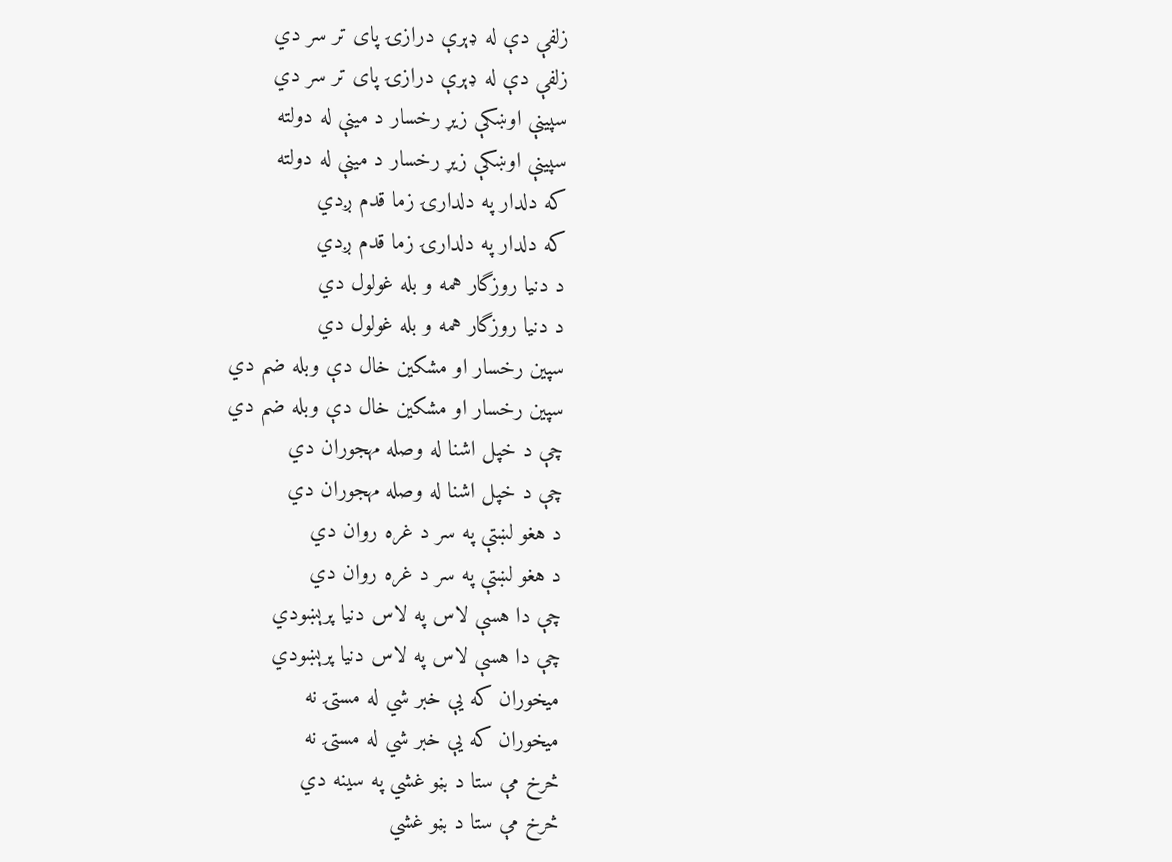زلفې دې له ډېرې درازۍ پای تر سر دي
زلفې دې له ډېرې درازۍ پای تر سر دي
سپينې اوښکې زيړ رخسار د مينې له دولته
سپينې اوښکې زيړ رخسار د مينې له دولته
که دلدار په دلدارۍ زما قدم ږدي
که دلدار په دلدارۍ زما قدم ږدي
د دنيا روزگار همه و بله غولول دي
د دنيا روزگار همه و بله غولول دي
سپين رخسار او مشکين خال دې وبله ضم دي
سپين رخسار او مشکين خال دې وبله ضم دي
چې د خپل اشنا له وصله مهجوران دي
چې د خپل اشنا له وصله مهجوران دي
د هغو لښتې په سر د غره روان دي
د هغو لښتې په سر د غره روان دي
چې دا هسې لاس په لاس دنيا پرېښودي
چې دا هسې لاس په لاس دنيا پرېښودي
ميخوران که يې خبر شي له مستۍ نه
ميخوران که يې خبر شي له مستۍ نه
څرخ مې ستا د بڼو غشي په سينه دي
څرخ مې ستا د بڼو غشي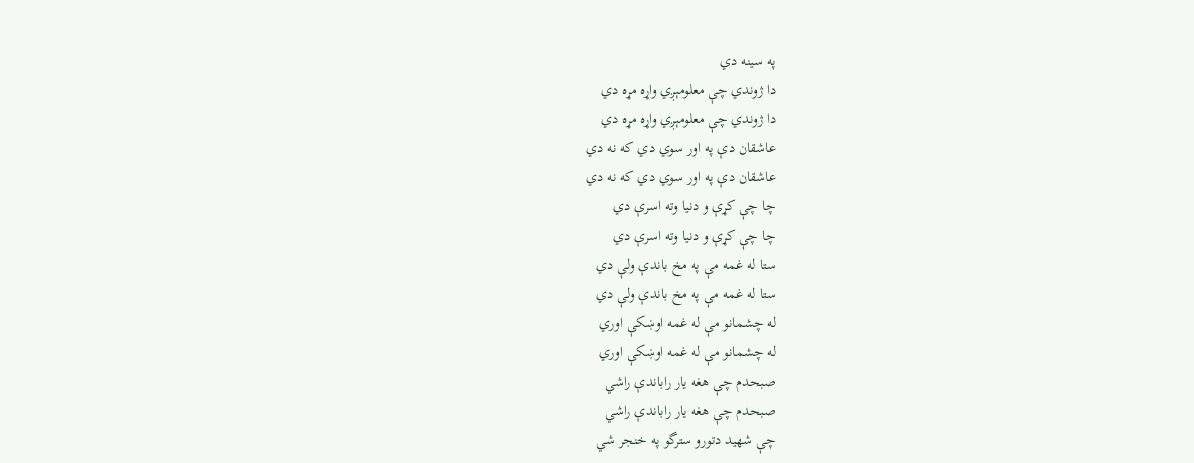په سينه دي
دا ژوندي چې معلومېږي واړه مړه دي
دا ژوندي چې معلومېږي واړه مړه دي
عاشقان دې په اور سوي دي که نه دي
عاشقان دې په اور سوي دي که نه دي
چا چې کړې و دنيا وته اسرې دي
چا چې کړې و دنيا وته اسرې دي
ستا له غمه مې په مخ باندې ولې دي
ستا له غمه مې په مخ باندې ولې دي
له چشمانو مې له غمه اوښکې اوري
له چشمانو مې له غمه اوښکې اوري
صبحدم چې هغه يار راباندې راشي
صبحدم چې هغه يار راباندې راشي
چې شهيد دتورو سترگو په خنجر شي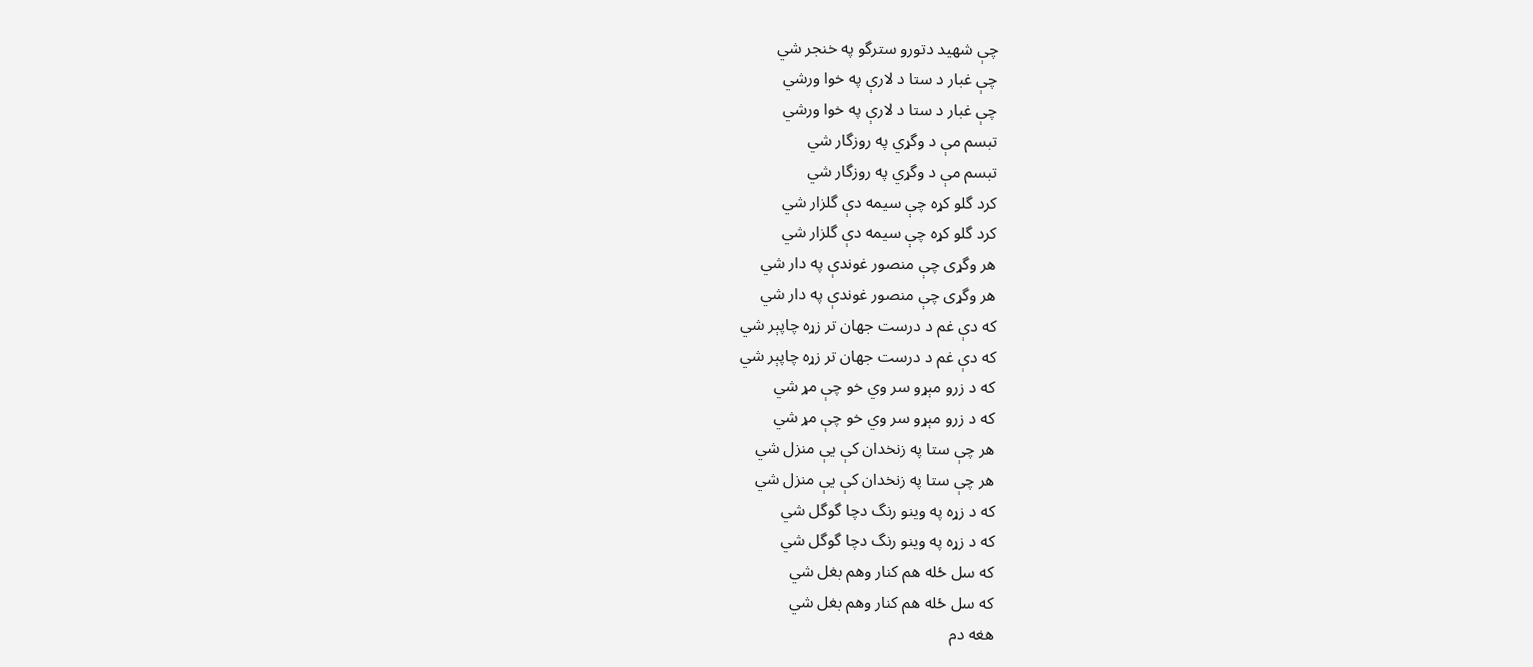چې شهيد دتورو سترگو په خنجر شي
چې غبار د ستا د لارې په خوا ورشي
چې غبار د ستا د لارې په خوا ورشي
تبسم مې د وگړي په روزگار شي
تبسم مې د وگړي په روزگار شي
کرد گلو کړه چې سيمه دې گلزار شي
کرد گلو کړه چې سيمه دې گلزار شي
هر وگړی چې منصور غوندې په دار شي
هر وگړی چې منصور غوندې په دار شي
که دې غم د درست جهان تر زړه چاپېر شي
که دې غم د درست جهان تر زړه چاپېر شي
که د زرو مېړو سر وي خو چې مړ شي
که د زرو مېړو سر وي خو چې مړ شي
هر چې ستا په زنخدان کې يې منزل شي
هر چې ستا په زنخدان کې يې منزل شي
که د زړه په وينو رنگ دچا گوگل شي
که د زړه په وينو رنگ دچا گوگل شي
که سل ځله هم کنار وهم بغل شي
که سل ځله هم کنار وهم بغل شي
هغه دم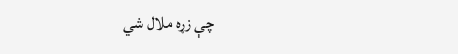چې زړه ملال شي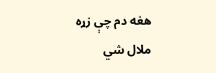هغه دم چې زړه ملال شي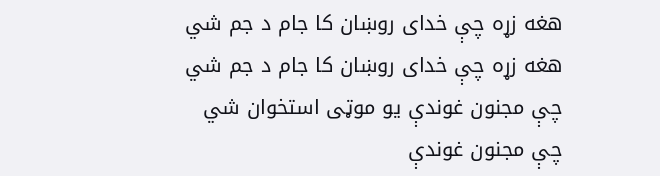هغه زړه چې خدای روښان کا جام د جم شي
هغه زړه چې خدای روښان کا جام د جم شي
چې مجنون غوندې يو موټی استخوان شي
چې مجنون غوندې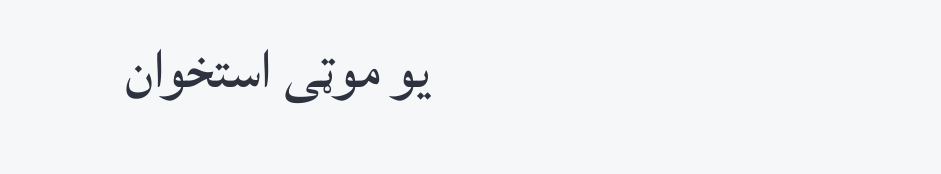يو موټی استخوان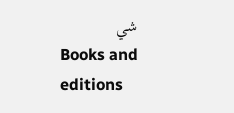شي
Books and editions